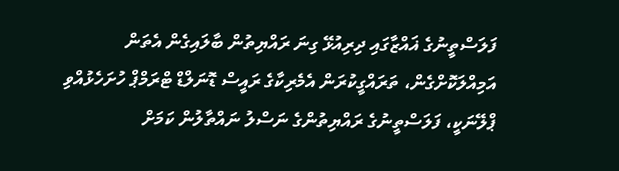ފަލަސްތީނުގެ ޣައްޒާގައި ދިރިއުޅޭ ގިނަ ރައްޔިތުން ބާލައިގެން އެތަން އަމިއްލަކޮށްގެން، ތަރައްގީކުރަން އެމެރިކާގެ ރައީސް ޑޮނަލްޑް ޓްރަމްޕް ހުށަހެޅުއްވި ޕްލޭނަކީ، ފަލަސްތީނުގެ ރައްޔިތުންގެ ނަސްލު ނައްތާލުން ކަމަށް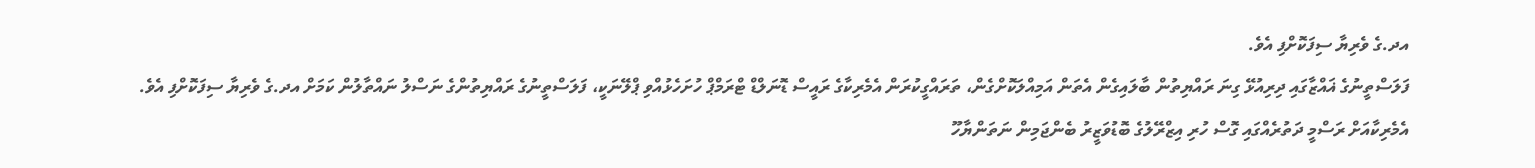އދ.ގެ ވެރިޔާ ސިފަކޮށްފި އެވެ.
ފަލަސްތީނުގެ ޣައްޒާގައި ދިރިއުޅޭ ގިނަ ރައްޔިތުން ބާލައިގެން އެތަން އަމިއްލަކޮށްގެން، ތަރައްގީކުރަން އެމެރިކާގެ ރައީސް ޑޮނަލްޑް ޓްރަމްޕް ހުށަހެޅުއްވި ޕްލޭނަކީ، ފަލަސްތީނުގެ ރައްޔިތުންގެ ނަސްލު ނައްތާލުން ކަމަށް އދ.ގެ ވެރިޔާ ސިފަކޮށްފި އެވެ.
އެމެރިކާއަށް ރަސްމީ ދަތުރެއްގައި ގޮސް ހުރި އިޒްރޭލުގެ ބޮޑުވަޒީރު ބެންޖަމިން ނަތަންޔާހޫ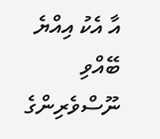އާ އެކު އިއްޔެ ބޭއްވި ނޫސްވެރިންގެ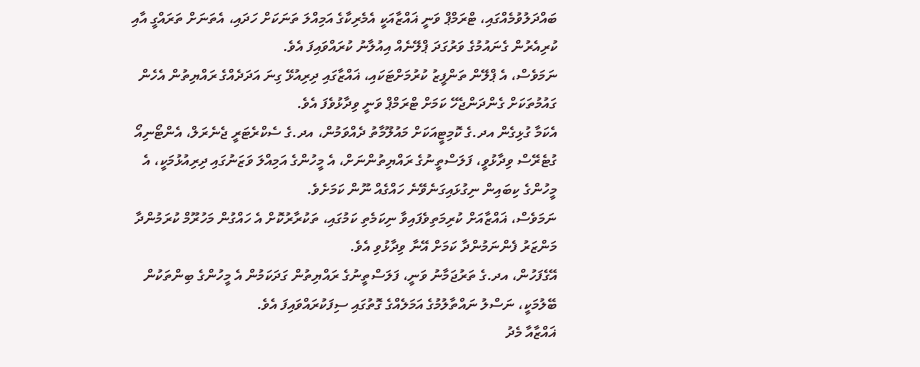ބައްދަލުވުމެއްގައި، ޓްރަމްޕް ވަނީ ޣައްޒާއަކީ އެމެރިކާގެ އަމިއްލަ ތަނަކަށް ހަދައި، އެތަނަށް ތަރައްގީ އާއި ކުރިއެރުން ގެނައުމުގެ ވަރުގަދަ ޕްލޭނެއް އިއުލާނު ކުރައްވައިފަ އެވެ.
ނަމަވެސް، އެ ޕްލޭން ތަންފީޒު ކުރުމަށްޓަކައި، ޣައްޒާގައި ދިރިއުޅޭ ގިނަ އަދަދެއްގެ ރައްޔިތުން އެހެން ގައުމުތަކަށް ގެންދަންޖެހޭ ކަމަށް ޓްރަމްޕް ވަނީ ވިދާޅުވެފަ އެވެ.
އެކަމާ ގުޅިގެން އދ.ގެ ކޮމިޓީއަކަށް މައުލޫމާތު ދެއްވަމުން، އދ.ގެ ސެކްރެޓަރީ ޖެނެރަލް، އެންޓޯނިއޯ ގުޓެރޭސް ވިދާޅުވީ، ފަލަސްތީނުގެ ރައްޔިތުންނަށް، އެ މީހުންގެ އަމިއްލަ ވަޒަނުގައި ދިރިއުޅުމަކީ، އެ މީހުންގެ ކިބައިން ނިގުޅައިގަނެވޭނެ ހައްގެއް ނޫން ކަމަށެވެ.
ނަމަވެސް، ޣައްޒާއަށް ކުރިމަތިވެފައިވާ ނިކަމެތި ކަމުގައި، ތަކުރާރުކޮށް އެ ހައްގުން މަހުރޫމް ކުރަމުންދާ މަންޒަރު ފެންނަމުންދާ ކަމަށް އޭނާ ވިދާޅުވި އެވެ.
އޭގެފަހުން، އދ.ގެ ތަރުޖަމާނު ވަނީ، ފަލަސްތީނުގެ ރައްޔިތުން ގަދަކަމުން އެ މީހުންގެ ބިންތަކުން ބޭލުމަކީ، ނަސްލު ނައްތާލުމުގެ އަމަލެއްގެ ގޮތުގައި ސިފަކުރައްވައިފަ އެވެ.
ޣައްޒާއާ މެދު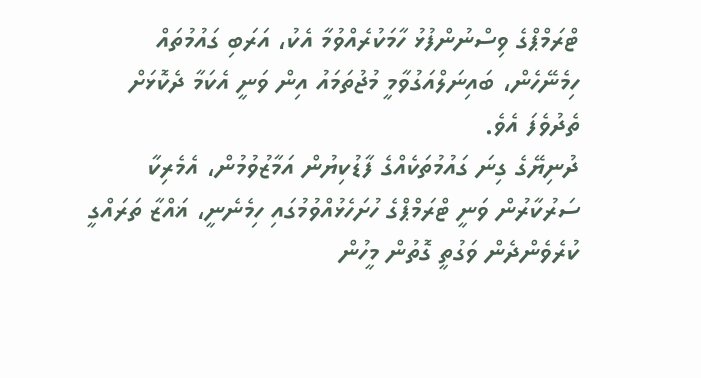ޓްރަމްޕްގެ ވިސްނުންފުޅު ހާމަކުރެއްވުމާ އެކު، އަރަބި ގައުމުތައް ހިމެނޭހެން، ބައިނަލްއަގުވާމީ މުޖުތަމައު އިން ވަނީ އެކަމާ ދެކޮޅަށް ތެދުވެފަ އެވެ.
ދުނިޔޭގެ ގިނަ ގައުމުތަކެއްގެ ފާޑުކިޔުން އަމާޒުވުމުން، އެމެރިކާ ސަރުކާރުން ވަނީ ޓްރަމްޕްގެ ހުށަހެޅުއްވުމުގައި ހިމެނެނީ، ޣައްޒާ ތަރައްގީ ކުރެވެންދެން ވަގުތީ ގޮތުން މީހުން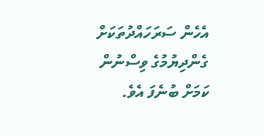އެހެން ސަރަހައްދުތަކަށް ގެންދިޔުމުގެ ވިސްނުން ކަމަށް ބުނެފަ އެވެ.